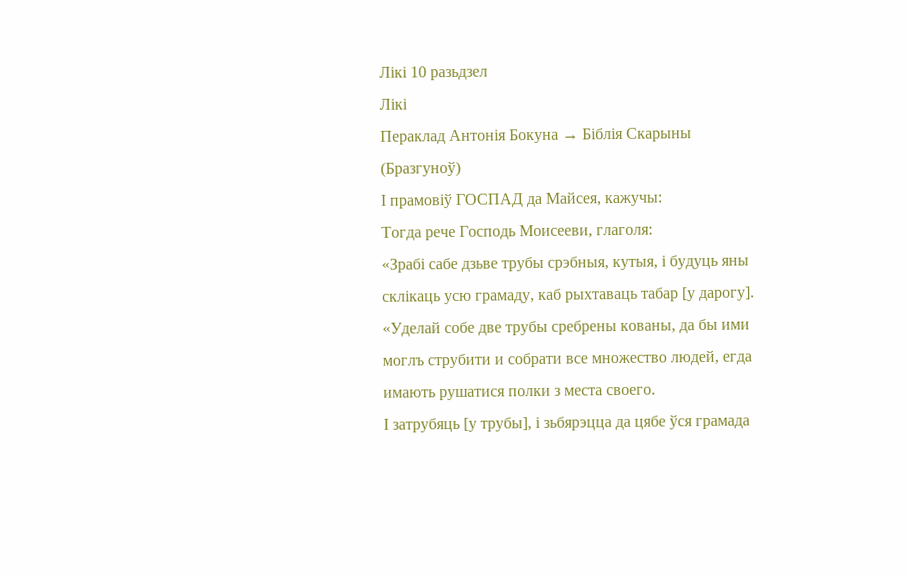Лікі 10 разьдзел
Лікі
Пераклад Антонія Бокуна → Біблія Скарыны (Бразгуноў)
І прамовіў ГОСПАД да Майсея, кажучы:
Тогда рече Господь Моисееви, глаголя:
«Зрабі сабе дзьве трубы срэбныя, кутыя, і будуць яны склікаць усю грамаду, каб рыхтаваць табар [у дарогу].
«Уделай собе две трубы сребрены кованы, да бы ими моглъ струбити и собрати все множество людей, егда имають рушатися полки з места своего.
І затрубяць [у трубы], і зьбярэцца да цябе ўся грамада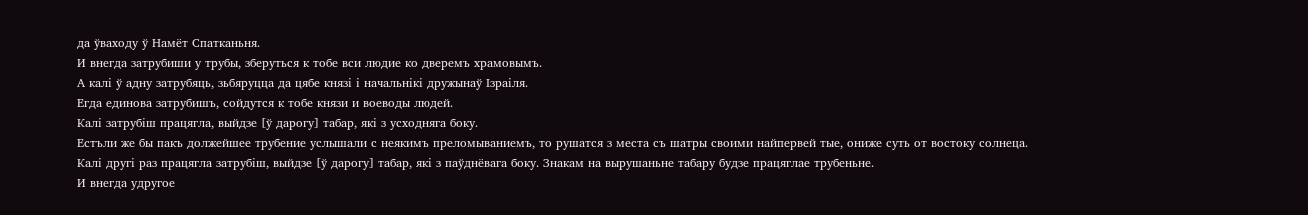да ўваходу ў Намёт Спатканьня.
И внегда затрубиши у трубы, зберуться к тобе вси людие ко дверемъ храмовымъ.
А калі ў адну затрубяць, зьбяруцца да цябе князі і начальнікі дружынаў Ізраіля.
Егда единова затрубишъ, сойдутся к тобе князи и воеводы людей.
Калі затрубіш працягла, выйдзе [ў дарогу] табар, які з усходняга боку.
Естъли же бы пакъ должейшее трубение услышали с неякимъ преломываниемъ, то рушатся з места съ шатры своими найпервей тые, ониже суть от востоку солнеца.
Калі другі раз працягла затрубіш, выйдзе [ў дарогу] табар, які з паўднёвага боку. Знакам на вырушаньне табару будзе працяглае трубеньне.
И внегда удругое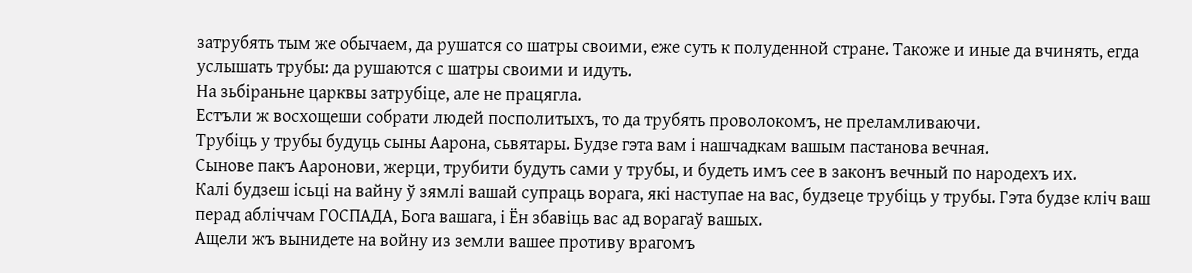затрубять тым же обычаем, да рушатся со шатры своими, еже суть к полуденной стране. Такоже и иные да вчинять, егда услышать трубы: да рушаются с шатры своими и идуть.
На зьбіраньне царквы затрубіце, але не працягла.
Естъли ж восхощеши собрати людей посполитыхъ, то да трубять проволокомъ, не преламливаючи.
Трубіць у трубы будуць сыны Аарона, сьвятары. Будзе гэта вам і нашчадкам вашым пастанова вечная.
Сынове пакъ Ааронови, жерци, трубити будуть сами у трубы, и будеть имъ сее в законъ вечный по народехъ их.
Калі будзеш ісьці на вайну ў зямлі вашай супраць ворага, які наступае на вас, будзеце трубіць у трубы. Гэта будзе кліч ваш перад абліччам ГОСПАДА, Бога вашага, і Ён збавіць вас ад ворагаў вашых.
Ащели жъ вынидете на войну из земли вашее противу врагомъ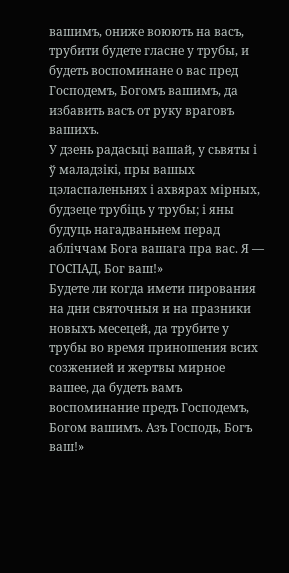вашимъ, ониже воюють на васъ, трубити будете гласне у трубы, и будеть воспоминане о вас пред Господемъ, Богомъ вашимъ, да избавить васъ от руку враговъ вашихъ.
У дзень радасьці вашай, у сьвяты і ў маладзікі, пры вашых цэласпаленьнях і ахвярах мірных, будзеце трубіць у трубы; і яны будуць нагадваньнем перад абліччам Бога вашага пра вас. Я — ГОСПАД, Бог ваш!»
Будете ли когда имети пирования на дни святочныя и на празники новыхъ месецей, да трубите у трубы во время приношения всих созженией и жертвы мирное вашее, да будеть вамъ воспоминание предъ Господемъ, Богом вашимъ. Азъ Господь, Богъ ваш!»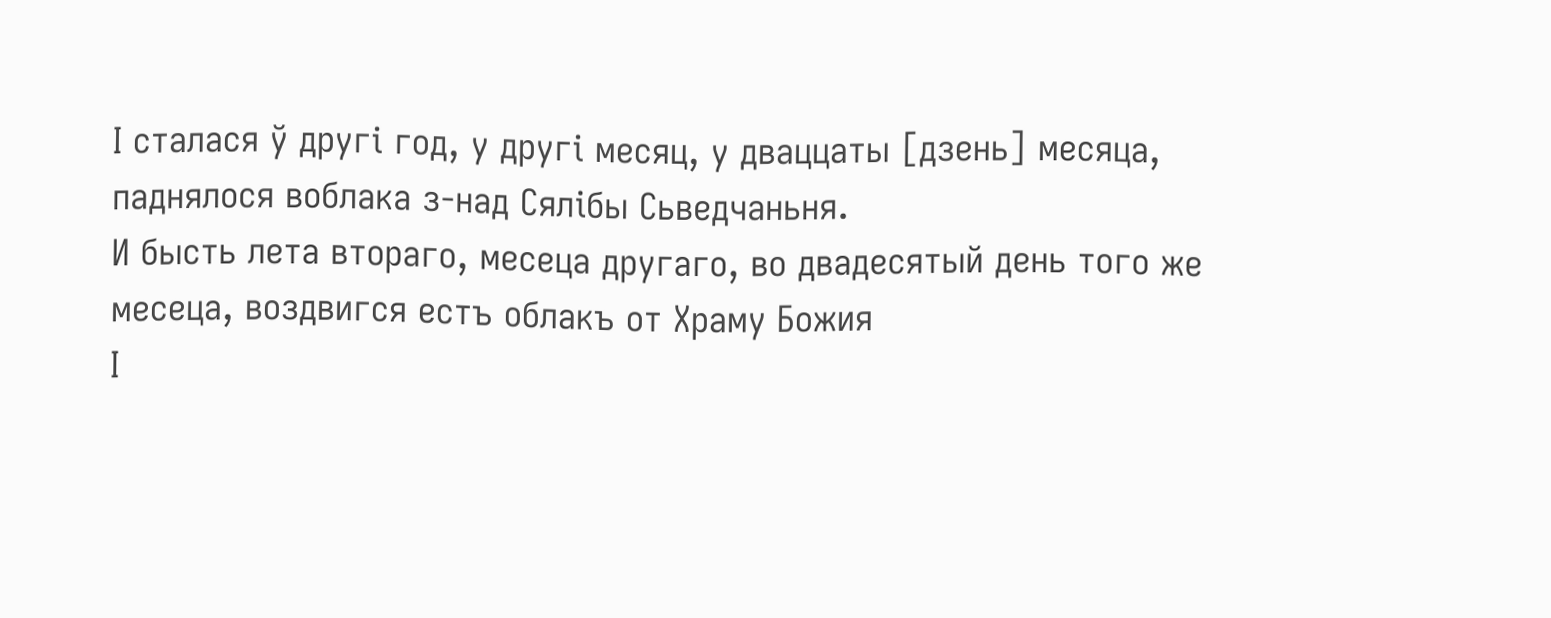І сталася ў другі год, у другі месяц, у дваццаты [дзень] месяца, паднялося воблака з-над Сялібы Сьведчаньня.
И бысть лета втораго, месеца другаго, во двадесятый день того же месеца, воздвигся естъ облакъ от Храму Божия
І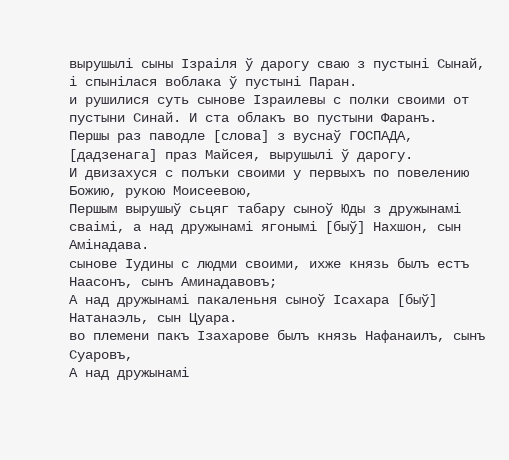вырушылі сыны Ізраіля ў дарогу сваю з пустыні Сынай, і спынілася воблака ў пустыні Паран.
и рушилися суть сынове Ізраилевы с полки своими от пустыни Синай. И ста облакъ во пустыни Фаранъ.
Першы раз паводле [слова] з вуснаў ГОСПАДА, [дадзенага] праз Майсея, вырушылі ў дарогу.
И двизахуся с полъки своими у первыхъ по повелению Божию, рукою Моисеевою,
Першым вырушыў сьцяг табару сыноў Юды з дружынамі сваімі, а над дружынамі ягонымі [быў] Нахшон, сын Амінадава.
сынове Іудины с людми своими, ихже князь былъ естъ Наасонъ, сынъ Аминадавовъ;
А над дружынамі пакаленьня сыноў Ісахара [быў] Натанаэль, сын Цуара.
во племени пакъ Ізахарове былъ князь Нафанаилъ, сынъ Суаровъ,
А над дружынамі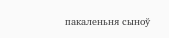пакаленьня сыноў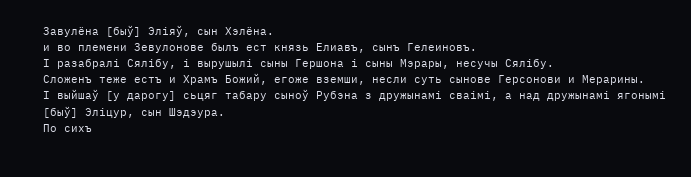Завулёна [быў] Эліяў, сын Хэлёна.
и во племени Зевулонове былъ ест князь Елиавъ, сынъ Гелеиновъ.
І разабралі Сялібу, і вырушылі сыны Гершона і сыны Мэрары, несучы Сялібу.
Сложенъ теже естъ и Храмъ Божий, егоже вземши, несли суть сынове Герсонови и Мерарины.
І выйшаў [у дарогу] сьцяг табару сыноў Рубэна з дружынамі сваімі, а над дружынамі ягонымі [быў] Эліцур, сын Шэдэура.
По сихъ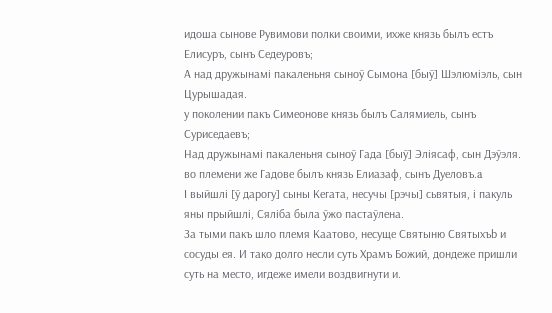идоша сынове Рувимови полки своими, ихже князь былъ естъ Елисуръ, сынъ Седеуровъ;
А над дружынамі пакаленьня сыноў Сымона [быў] Шэлюміэль, сын Цурышадая.
у поколении пакъ Симеонове князь былъ Салямиель, сынъ Суриседаевъ;
Над дружынамі пакаленьня сыноў Гада [быў] Эліясаф, сын Дэўэля.
во племени же Гадове былъ князь Елиазаф, сынъ Дуеловъ.a
І выйшлі [ў дарогу] сыны Кегата, несучы [рэчы] сьвятыя, і пакуль яны прыйшлі, Сяліба была ўжо пастаўлена.
За тыми пакъ шло племя Каатово, несуще Святыню Святыхъb и сосуды ея. И тако долго несли суть Храмъ Божий, дондеже пришли суть на место, игдеже имели воздвигнути и.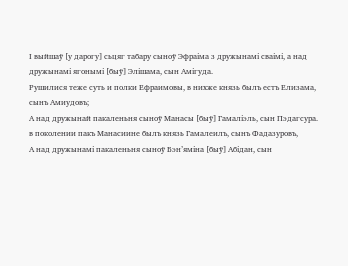І выйшаў [у дарогу] сьцяг табару сыноў Эфраіма з дружынамі сваімі, а над дружынамі ягонымі [быў] Элішама, сын Амігуда.
Рушилися теже суть и полки Ефраимовы, в нихже князь былъ естъ Елизама, сынъ Амиудовъ;
А над дружынай пакаленьня сыноў Манасы [быў] Гамаліэль, сын Пэдагсура.
в поколении пакъ Манасиине былъ князь Гамалеилъ, сынъ Фадазуровъ,
А над дружынамі пакаленьня сыноў Бэн’яміна [быў] Абідан, сын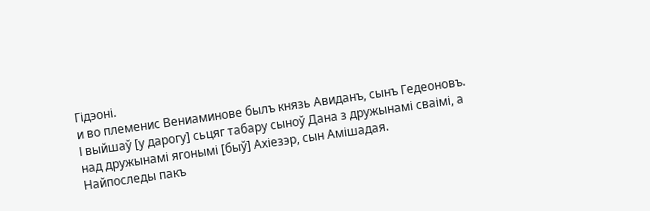Гідэоні.
и во племениc Вениаминове былъ князь Авиданъ, сынъ Гедеоновъ.
І выйшаў [у дарогу] сьцяг табару сыноў Дана з дружынамі сваімі, а над дружынамі ягонымі [быў] Ахіезэр, сын Амішадая.
Найпоследы пакъ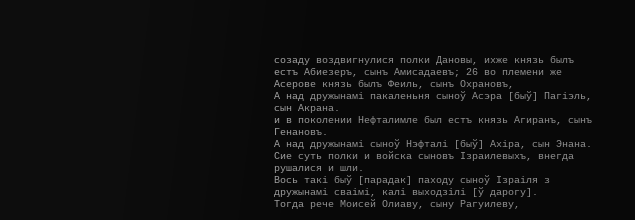созаду воздвигнулися полки Дановы, ихже князь былъ естъ Абиезеръ, сынъ Амисадаевъ; 26 во племени же Асерове князь былъ Феиль, сынъ Охрановъ,
А над дружынамі пакаленьня сыноў Асэра [быў] Пагіэль, сын Акрана.
и в поколении Нефталимле был естъ князь Агиранъ, сынъ Генановъ.
А над дружынамі сыноў Нэфталі [быў] Ахіра, сын Энана.
Сие суть полки и войска сыновъ Ізраилевыхъ, внегда рушалися и шли.
Вось такі быў [парадак] паходу сыноў Ізраіля з дружынамі сваімі, калі выходзілі [ў дарогу].
Тогда рече Моисей Олиаву, сыну Рагуилеву,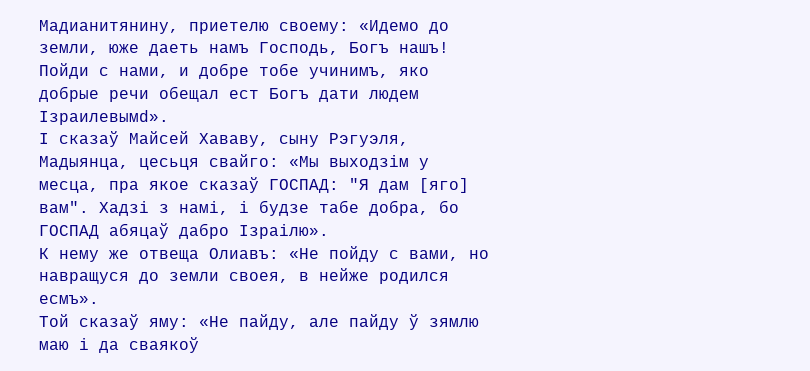Мадианитянину, приетелю своему: «Идемо до земли, юже даеть намъ Господь, Богъ нашъ! Пойди с нами, и добре тобе учинимъ, яко добрые речи обещал ест Богъ дати людем Ізраилевымd».
І сказаў Майсей Хававу, сыну Рэгуэля, Мадыянца, цесьця свайго: «Мы выходзім у месца, пра якое сказаў ГОСПАД: "Я дам [яго] вам". Хадзі з намі, і будзе табе добра, бо ГОСПАД абяцаў дабро Ізраілю».
К нему же отвеща Олиавъ: «Не пойду с вами, но навращуся до земли своея, в нейже родился есмъ».
Той сказаў яму: «Не пайду, але пайду ў зямлю маю і да сваякоў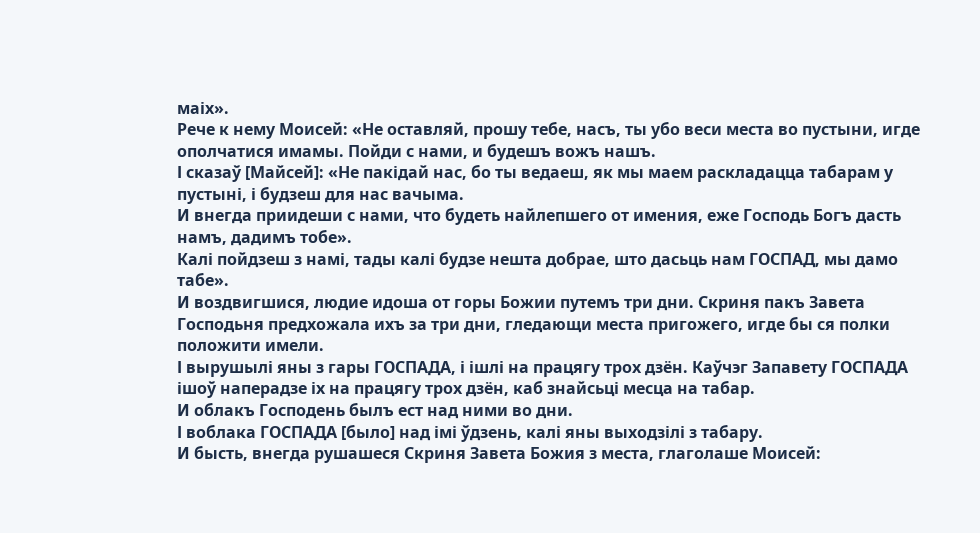маіх».
Рече к нему Моисей: «Не оставляй, прошу тебе, насъ, ты убо веси места во пустыни, игде ополчатися имамы. Пойди с нами, и будешъ вожъ нашъ.
І сказаў [Майсей]: «Не пакідай нас, бо ты ведаеш, як мы маем раскладацца табарам у пустыні, і будзеш для нас вачыма.
И внегда приидеши с нами, что будеть найлепшего от имения, еже Господь Богъ дасть намъ, дадимъ тобе».
Калі пойдзеш з намі, тады калі будзе нешта добрае, што дасьць нам ГОСПАД, мы дамо табе».
И воздвигшися, людие идоша от горы Божии путемъ три дни. Скриня пакъ Завета Господьня предхожала ихъ за три дни, гледающи места пригожего, игде бы ся полки положити имели.
І вырушылі яны з гары ГОСПАДА, і ішлі на працягу трох дзён. Каўчэг Запавету ГОСПАДА ішоў наперадзе іх на працягу трох дзён, каб знайсьці месца на табар.
И облакъ Господень былъ ест над ними во дни.
І воблака ГОСПАДА [было] над імі ўдзень, калі яны выходзілі з табару.
И бысть, внегда рушашеся Скриня Завета Божия з места, глаголаше Моисей: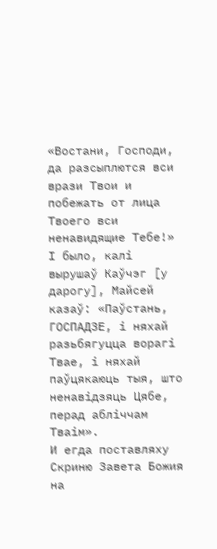«Востани, Господи, да разсыплются вси врази Твои и побежать от лица Твоего вси ненавидящие Тебе!»
І было, калі вырушаў Каўчэг [у дарогу], Майсей казаў: «Паўстань, ГОСПАДЗЕ, і няхай разьбягуцца ворагі Твае, і няхай паўцякаюць тыя, што ненавідзяць Цябе, перад абліччам Тваім».
И егда поставляху Скриню Завета Божия на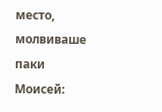место, молвиваше паки Моисей: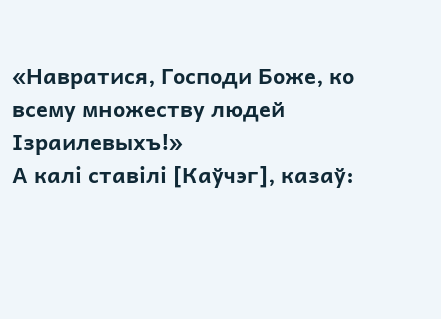«Навратися, Господи Боже, ко всему множеству людей Ізраилевыхъ!»
А калі ставілі [Каўчэг], казаў: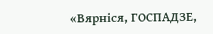«Вярніся, ГОСПАДЗЕ,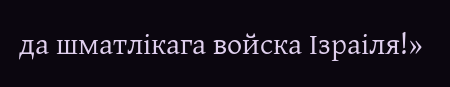да шматлікага войска Ізраіля!»